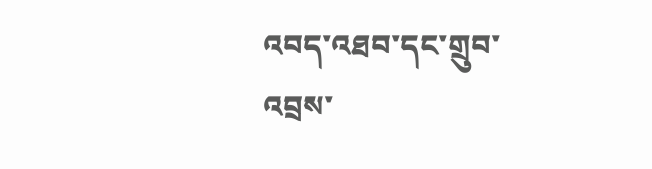འབད་འཐབ་དང་གྲུབ་འབྲས་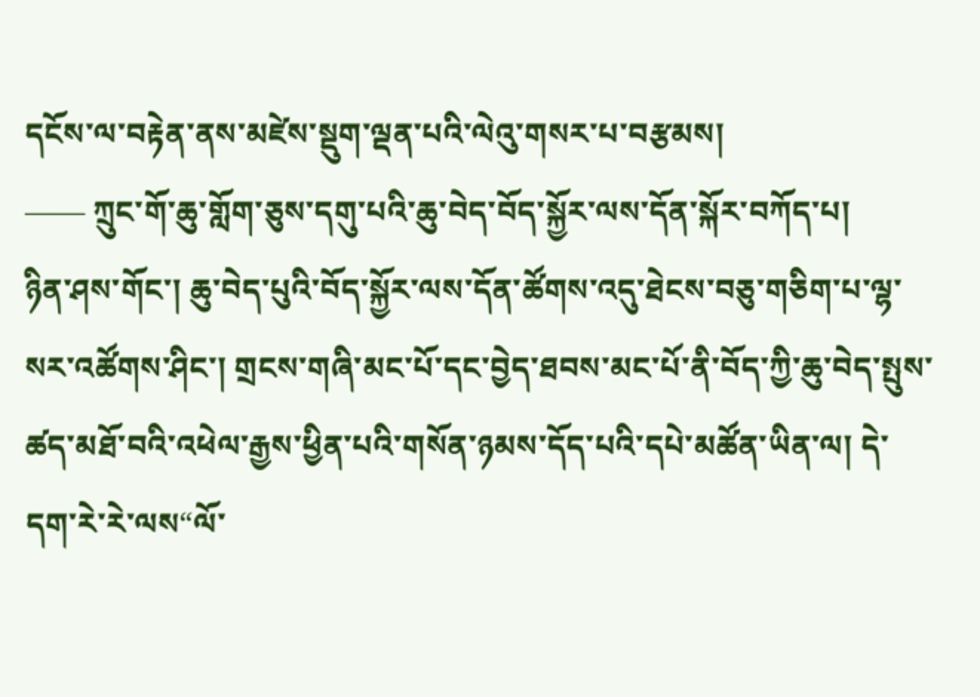དངོས་ལ་བརྟེན་ནས་མཛེས་སྡུག་ལྡན་པའི་ལེའུ་གསར་པ་བརྩམས།
—— ཀྲུང་གོ་ཆུ་གློག་ཅུས་དགུ་པའི་ཆུ་བེད་བོད་སྐྱོར་ལས་དོན་སྐོར་བཀོད་པ།
ཉིན་ཤས་གོང་། ཆུ་བེད་པུའི་བོད་སྐྱོར་ལས་དོན་ཚོགས་འདུ་ཐེངས་བཅུ་གཅིག་པ་ལྷ་སར་འཚོགས་ཤིང་། གྲངས་གཞི་མང་པོ་དང་བྱེད་ཐབས་མང་པོ་ནི་བོད་ཀྱི་ཆུ་བེད་སྤུས་ཚད་མཐོ་བའི་འཕེལ་རྒྱས་ཕྱིན་པའི་གསོན་ཉམས་དོད་པའི་དཔེ་མཚོན་ཡིན་ལ། དེ་དག་རེ་རེ་ལས“ལོ་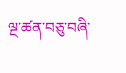ལྔ་ཚན་བཅུ་བཞི་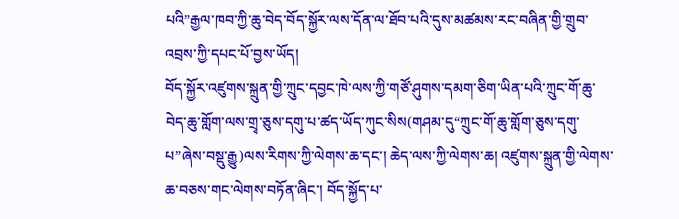པའི”རྒྱལ་ཁབ་ཀྱི་ཆུ་བེད་བོད་སྐྱོར་ལས་དོན་ལ་ཐོབ་པའི་དུས་མཚམས་རང་བཞིན་གྱི་གྲུབ་འབྲས་ཀྱི་དཔང་པོ་བྱས་ཡོད།
བོད་སྐྱོར་འཛུགས་སྐྲུན་གྱི་ཀྲུང་དབྱང་ཁེ་ལས་ཀྱི་གཙོ་ཤུགས་དམག་ཅིག་ཡིན་པའི་ཀྲུང་གོ་ཆུ་བེད་ཆུ་གློག་ལས་གྲྭ་ཅུས་དགུ་པ་ཚད་ཡོད་ཀུང་སིས(གཤམ་དུ“ཀྲུང་གོ་ཆུ་གློག་ཅུས་དགུ་པ”ཞེས་བསྡུ་རྒྱུ)ལས་རིགས་ཀྱི་ལེགས་ཆ་དང་། ཆེད་ལས་ཀྱི་ལེགས་ཆ། འཛུགས་སྐྲུན་གྱི་ལེགས་ཆ་བཅས་གང་ལེགས་བཏོན་ཞིང་། བོད་སྐྱོད་པ་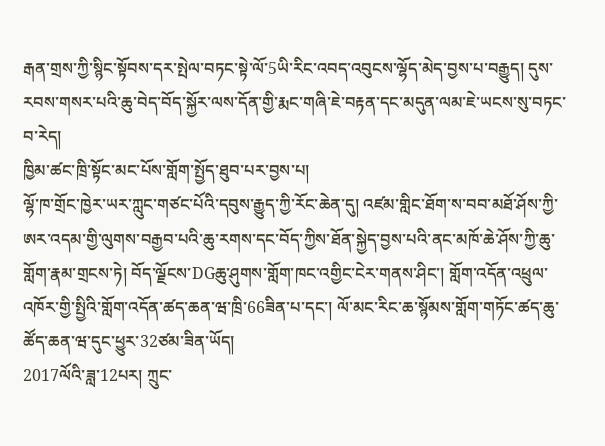རྒན་གྲས་ཀྱི་སྙིང་སྟོབས་དར་སྤེལ་བཏང་སྟེ་ལོ་5ཡི་རིང་འབད་འབུངས་ལྷོད་མེད་བྱས་པ་བརྒྱུད། དུས་རབས་གསར་པའི་ཆུ་བེད་བོད་སྐྱོར་ལས་དོན་གྱི་རྨང་གཞི་ཇེ་བརྟན་དང་མདུན་ལམ་ཇེ་ཡངས་སུ་བཏང་བ་རེད།
ཁྱིམ་ཚང་ཁྲི་སྟོང་མང་པོས་གློག་སྤྱོད་ཐུབ་པར་བྱས་པ།
ལྷོ་ཁ་གྲོང་ཁྱེར་ཡར་ཀླུང་གཙང་པོའི་དབུས་རྒྱུད་ཀྱི་རོང་ཆེན་དུ། འཛམ་གླིང་ཐོག་ས་བབ་མཐོ་ཤོས་ཀྱི་ཨར་འདམ་གྱི་ལུགས་བརྒྱབ་པའི་ཆུ་རགས་དང་བོད་ཀྱིས་ཐོན་སྐྱེད་བྱས་པའི་ནང་མཁོ་ཆེ་ཤོས་ཀྱི་ཆུ་གློག་རྣམ་གྲངས་ཏེ། བོད་ལྗོངས་DGཆུ་ཤུགས་གློག་ཁང་འགྱིང་ངེར་གནས་ཤིང་། གློག་འདོན་འཕྲུལ་འཁོར་གྱི་སྤྱིའི་གློག་འདོན་ཚད་ཆན་ཝ་ཁྲི་66ཟིན་པ་དང་། ལོ་མང་རིང་ཆ་སྙོམས་གློག་གཏོང་ཚད་ཆུ་ཚོད་ཆན་ཝ་དུང་ཕྱུར་32ཙམ་ཟིན་ཡོད།
2017ལོའི་ཟླ་12པར། ཀྲུང་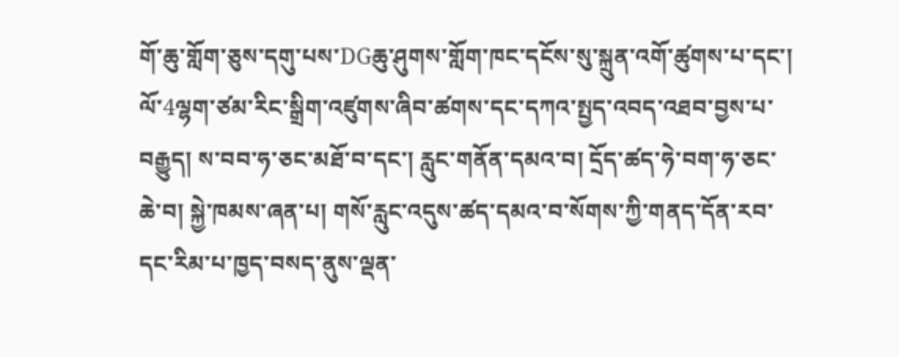གོ་ཆུ་གློག་ཅུས་དགུ་པས་DGཆུ་ཤུགས་གློག་ཁང་དངོས་སུ་སྐྲུན་འགོ་ཚུགས་པ་དང་། ལོ་4ལྷག་ཙམ་རིང་སྒྲིག་འཛུགས་ཞིབ་ཚགས་དང་དཀའ་སྤྱད་འབད་འཐབ་བྱས་པ་བརྒྱུད། ས་བབ་ཧ་ཅང་མཐོ་བ་དང་། རླུང་གནོན་དམའ་བ། དྲོད་ཚད་ཧེ་བག་ཧ་ཅང་ཆེ་བ། སྐྱེ་ཁམས་ཞན་པ། གསོ་རླུང་འདུས་ཚད་དམའ་བ་སོགས་ཀྱི་གནད་དོན་རབ་དང་རིམ་པ་ཁྱད་བསད་ནུས་ལྡན་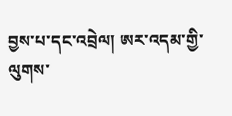བྱས་པ་དང་འབྲེལ། ཨར་འདམ་གྱི་ལུགས་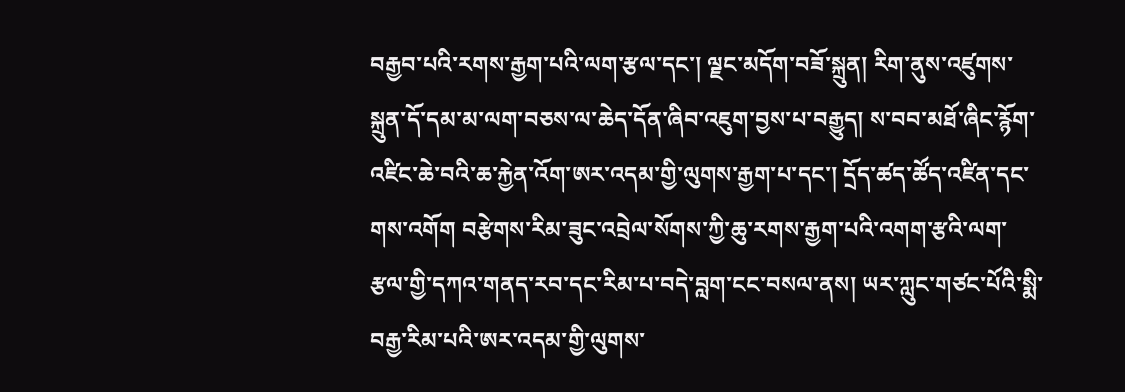བརྒྱབ་པའི་རགས་རྒྱག་པའི་ལག་རྩལ་དང་། ལྗང་མདོག་བཟོ་སྐྲུན། རིག་ནུས་འཛུགས་སྐྲུན་དོ་དམ་མ་ལག་བཅས་ལ་ཆེད་དོན་ཞིབ་འཇུག་བྱས་པ་བརྒྱུད། ས་བབ་མཐོ་ཞིང་རྙོག་འཛིང་ཆེ་བའི་ཆ་རྐྱེན་འོག་ཨར་འདམ་གྱི་ལུགས་རྒྱག་པ་དང་། དྲོད་ཚད་ཚོད་འཛིན་དང་གས་འགོག བརྩེགས་རིམ་ཟུང་འབྲེལ་སོགས་ཀྱི་ཆུ་རགས་རྒྱག་པའི་འགག་རྩའི་ལག་རྩལ་གྱི་དཀའ་གནད་རབ་དང་རིམ་པ་བདེ་བླག་ངང་བསལ་ནས། ཡར་ཀླུང་གཙང་པོའི་སྨི་བརྒྱ་རིམ་པའི་ཨར་འདམ་གྱི་ལུགས་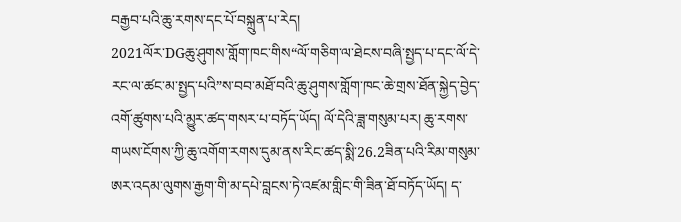བརྒྱབ་པའི་ཆུ་རགས་དང་པོ་བསྐྲུན་པ་རེད།
2021ལོར་DGཆུ་ཤུགས་གློག་ཁང་གིས“ལོ་གཅིག་ལ་ཐེངས་བཞི་སྤྱད་པ་དང་ལོ་དེ་རང་ལ་ཚང་མ་སྤྱད་པའི”ས་བབ་མཐོ་བའི་ཆུ་ཤུགས་གློག་ཁང་ཆེ་གྲས་ཐོན་སྐྱེད་བྱེད་འགོ་ཚུགས་པའི་མྱུར་ཚད་གསར་པ་བཏོད་ཡོད། ལོ་དེའི་ཟླ་གསུམ་པར། ཆུ་རགས་གཡས་ངོགས་ཀྱི་ཆུ་འགོག་རགས་དུམ་ནས་རིང་ཚད་སྨི་26.2ཟིན་པའི་རིམ་གསུམ་ཨར་འདམ་ལུགས་རྒྱག་གི་མ་དཔེ་བླངས་ཏེ་འཛམ་གླིང་གི་ཟིན་ཐོ་བཏོད་ཡོད། ད་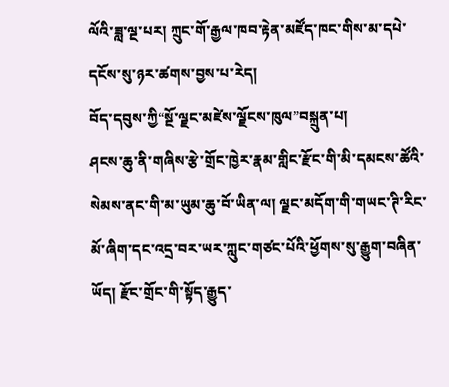ལོའི་ཟླ་ལྔ་པར། ཀྲུང་གོ་རྒྱལ་ཁབ་རྟེན་མཛོད་ཁང་གིས་མ་དཔེ་དངོས་སུ་ཉར་ཚགས་བྱས་པ་རེད།
བོད་དབུས་ཀྱི“སྔོ་ལྗང་མཛེས་ལྗོངས་ཁུལ”བསྐྲུན་པ།
ཤངས་ཆུ་ནི་གཞིས་རྩེ་གྲོང་ཁྱེར་རྣམ་གླིང་རྫོང་གི་མི་དམངས་ཚོའི་སེམས་ནང་གི་མ་ཡུམ་ཆུ་བོ་ཡིན་ལ། ལྗང་མདོག་གི་གཡང་ཊི་རིང་མོ་ཞིག་དང་འདྲ་བར་ཡར་ཀླུང་གཙང་པོའི་ཕྱོགས་སུ་རྒྱུག་བཞིན་ཡོད། རྫོང་གྲོང་གི་སྟོད་རྒྱུད་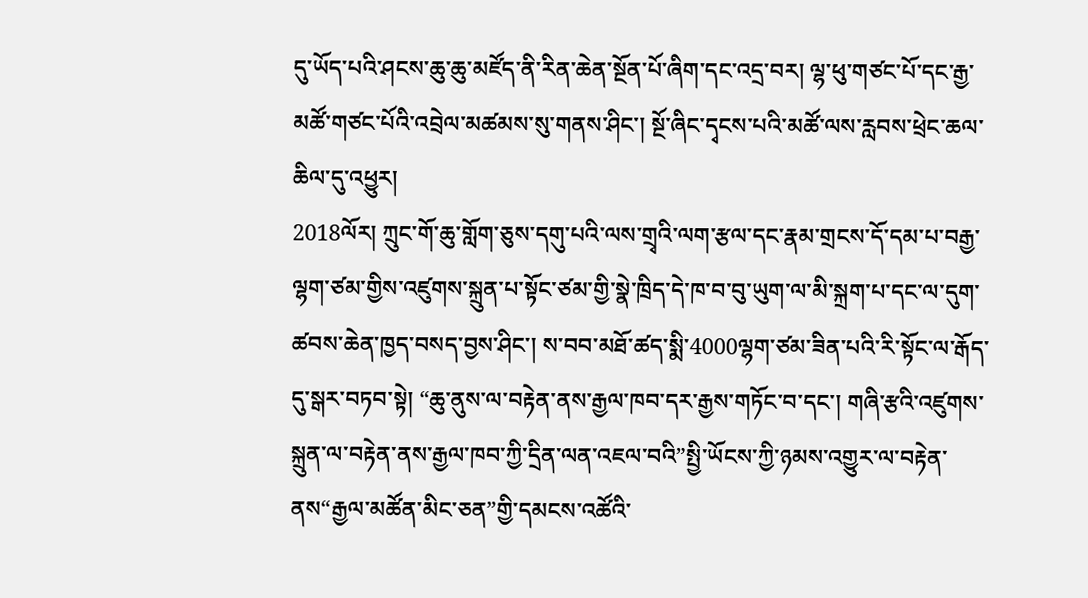དུ་ཡོད་པའི་ཤངས་ཆུ་ཆུ་མཛོད་ནི་རིན་ཆེན་སྔོན་པོ་ཞིག་དང་འདྲ་བར། ལྷ་ཕུ་གཙང་པོ་དང་རྒྱ་མཚོ་གཙང་པོའི་འབྲེལ་མཚམས་སུ་གནས་ཤིང་། སྔོ་ཞིང་དྭངས་པའི་མཚོ་ལས་རླབས་ཕྲེང་ཆལ་ཆིལ་དུ་འཕྱུར།
2018ལོར། ཀྲུང་གོ་ཆུ་གློག་ཅུས་དགུ་པའི་ལས་གྲྭའི་ལག་རྩལ་དང་རྣམ་གྲངས་དོ་དམ་པ་བརྒྱ་ལྷག་ཙམ་གྱིས་འཛུགས་སྐྲུན་པ་སྟོང་ཙམ་གྱི་སྣེ་ཁྲིད་དེ་ཁ་བ་བུ་ཡུག་ལ་མི་སྐྲག་པ་དང་ལ་དུག་ཚབས་ཆེན་ཁྱད་བསད་བྱས་ཤིང་། ས་བབ་མཐོ་ཚད་སྨི་4000ལྷག་ཙམ་ཟིན་པའི་རི་སྟོང་ལ་རྒོད་དུ་སྒར་བཏབ་སྟེ། “ཆུ་ནུས་ལ་བརྟེན་ནས་རྒྱལ་ཁབ་དར་རྒྱས་གཏོང་བ་དང་། གཞི་རྩའི་འཛུགས་སྐྲུན་ལ་བརྟེན་ནས་རྒྱལ་ཁབ་ཀྱི་དྲིན་ལན་འཇལ་བའི”སྤྱི་ཡོངས་ཀྱི་ཉམས་འགྱུར་ལ་བརྟེན་ནས“རྒྱལ་མཚོན་མིང་ཅན”གྱི་དམངས་འཚོའི་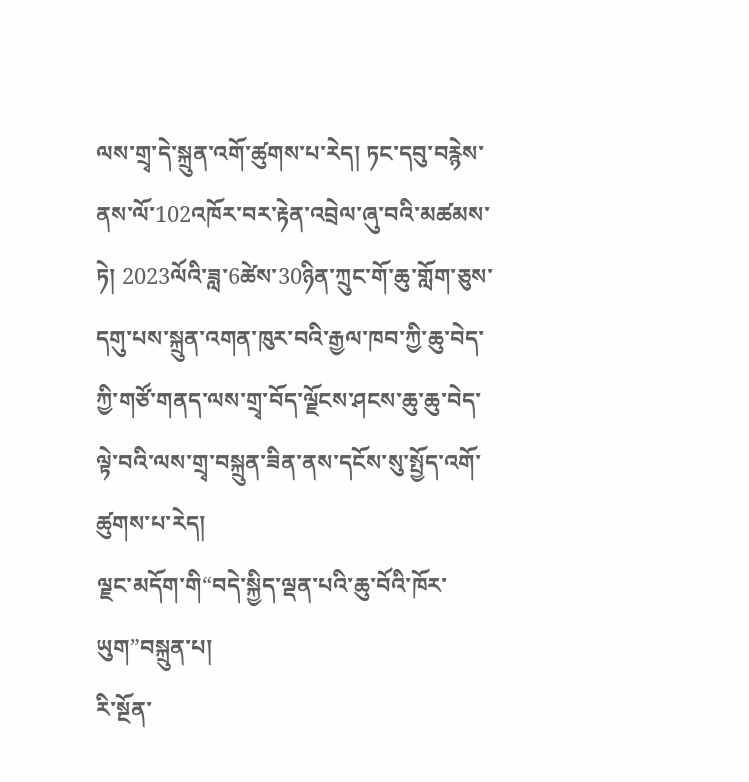ལས་གྲྭ་དེ་སྐྲུན་འགོ་ཚུགས་པ་རེད། ཏང་དབུ་བརྙེས་ནས་ལོ་102འཁོར་བར་རྟེན་འབྲེལ་ཞུ་བའི་མཚམས་ཏེ། 2023ལོའི་ཟླ་6ཚེས་30ཉིན་ཀྲུང་གོ་ཆུ་གློག་ཅུས་དགུ་པས་སྐྲུན་འགན་ཁུར་བའི་རྒྱལ་ཁབ་ཀྱི་ཆུ་བེད་ཀྱི་གཙོ་གནད་ལས་གྲྭ་བོད་ལྗོངས་ཤངས་ཆུ་ཆུ་བེད་ལྟེ་བའི་ལས་གྲྭ་བསྐྲུན་ཟིན་ནས་དངོས་སུ་སྤྱོད་འགོ་ཚུགས་པ་རེད།
ལྗང་མདོག་གི“བདེ་སྐྱིད་ལྡན་པའི་ཆུ་བོའི་ཁོར་ཡུག”བསྐྲུན་པ།
རི་སྔོན་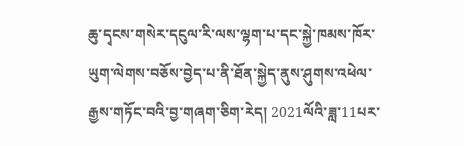ཆུ་དྭངས་གསེར་དངུལ་རི་ལས་ལྷག་པ་དང་སྐྱེ་ཁམས་ཁོར་ཡུག་ལེགས་བཅོས་བྱེད་པ་ནི་ཐོན་སྐྱེད་ནུས་ཤུགས་འཕེལ་རྒྱས་གཏོང་བའི་བྱ་གཞག་ཅིག་རེད། 2021ལོའི་ཟླ་11པར་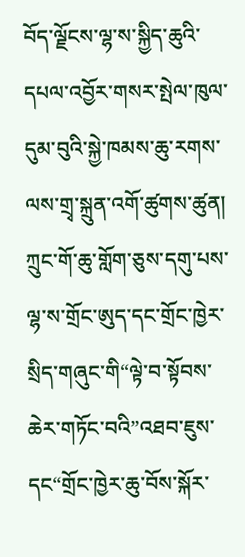བོད་ལྗོངས་ལྷ་ས་སྐྱིད་ཆུའི་དཔལ་འབྱོར་གསར་སྤེལ་ཁུལ་དུམ་བུའི་སྐྱེ་ཁམས་ཆུ་རགས་ལས་གྲྭ་སྐྲུན་འགོ་ཚུགས་ཚུན། ཀྲུང་གོ་ཆུ་གློག་ཅུས་དགུ་པས་ལྷ་ས་གྲོང་ཨུད་དང་གྲོང་ཁྱེར་སྲིད་གཞུང་གི“ལྟེ་བ་སྟོབས་ཆེར་གཏོང་བའི”འཐབ་ཇུས་དང“གྲོང་ཁྱེར་ཆུ་བོས་སྐོར་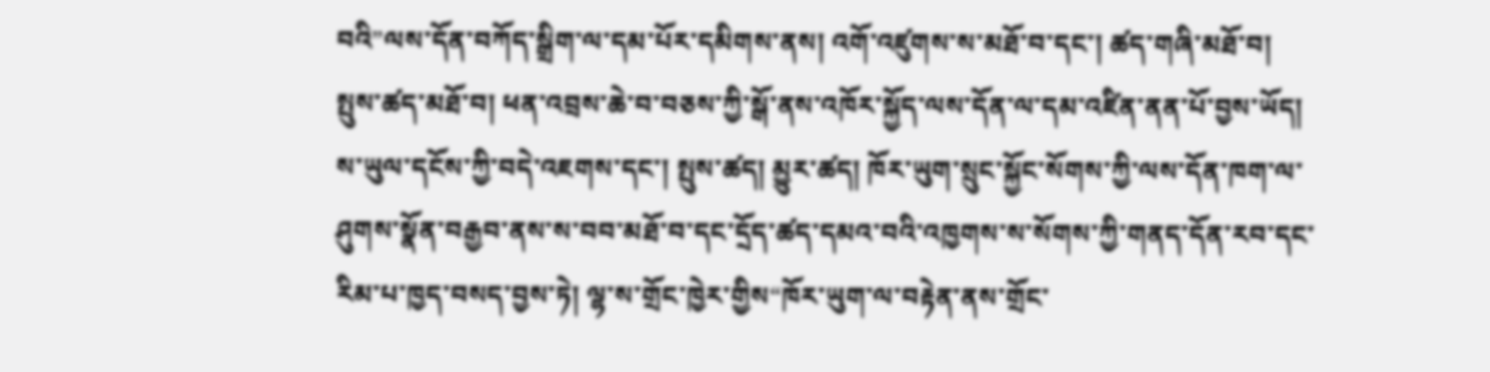བའི”ལས་དོན་བཀོད་སྒྲིག་ལ་དམ་པོར་དམིགས་ནས། འགོ་འཛུགས་ས་མཐོ་བ་དང་། ཚད་གཞི་མཐོ་བ། སྤུས་ཚད་མཐོ་བ། ཕན་འབྲས་ཆེ་བ་བཅས་ཀྱི་སྒོ་ནས་འཁོར་སྐྱོད་ལས་དོན་ལ་དམ་འཛིན་ནན་པོ་བྱས་ཡོད། ས་ཡུལ་དངོས་ཀྱི་བདེ་འཇགས་དང་། སྤུས་ཚད། མྱུར་ཚད། ཁོར་ཡུག་སྲུང་སྐྱོང་སོགས་ཀྱི་ལས་དོན་ཁག་ལ་ཤུགས་སྣོན་བརྒྱབ་ནས་ས་བབ་མཐོ་བ་དང་དྲོད་ཚད་དམའ་བའི་འཁྱགས་ས་སོགས་ཀྱི་གནད་དོན་རབ་དང་རིམ་པ་ཁྱད་བསད་བྱས་ཏེ། ལྷ་ས་གྲོང་ཁྱེར་གྱིས“ཁོར་ཡུག་ལ་བརྟེན་ནས་གྲོང་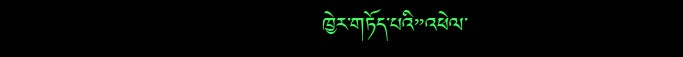ཁྱེར་གཏོད་པའི”འཕེལ་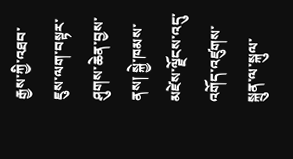རྒྱས་ཀྱི་འཐབ་ཇུས་ལག་བསྟར་ཤུགས་ཆེན་བྱས་ནས། སྐྱེ་ཁམས་མཛེས་ལྗོངས་འདུ་འགོད་འཛུགས་སྐྲུན་ལ་སྐུལ་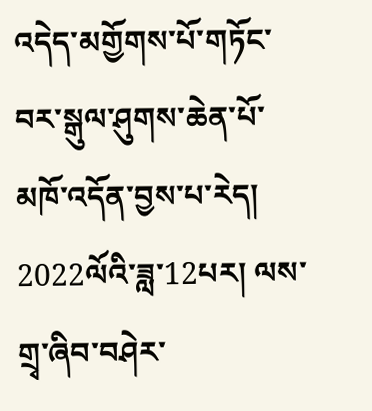འདེད་མགྱོགས་པོ་གཏོང་བར་སྒུལ་ཤུགས་ཆེན་པོ་མཁོ་འདོན་བྱས་པ་རེད།
2022ལོའི་ཟླ་12པར། ལས་གྲྭ་ཞིབ་བཤེར་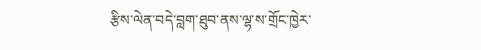རྩིས་ལེན་བདེ་བླག་ཐུབ་ནས་ལྷ་ས་གྲོང་ཁྱེར་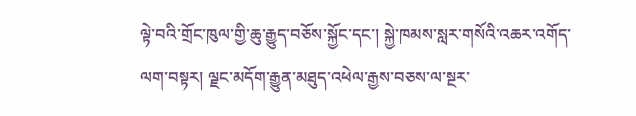ལྟེ་བའི་གྲོང་ཁུལ་གྱི་ཆུ་རྒྱུད་བཅོས་སྐྱོང་དང་། སྐྱེ་ཁམས་སླར་གསོའི་འཆར་འགོད་ལག་བསྟར། ལྗང་མདོག་རྒྱུན་མཐུད་འཕེལ་རྒྱས་བཅས་ལ་སྔར་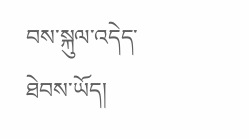བས་སྐུལ་འདེད་ཐེབས་ཡོད།